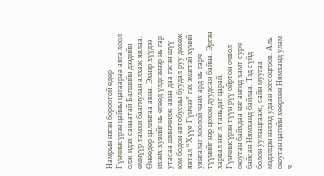Намрын нэгэн бороотой өдөр Гүнчинсүрэн цайны цагаараа аяга хоол олж идэх санаатай Багшийн дээдийн өмнүүр тамхи баагиулан алхаж явлаа. Өнөөдөр цалингаа авна. Эхнэр хүүдээ ихэнх хувийг нь өгөөд үлдсэнээр нь гар утасаа шинэчилж авна даа гэсэн шүү юм бодон автобусны буудал руу дөхөж явтал “Хүүе Гүнчээ” гэх эмэгтэй хүний уянгалаг хоолой чанх ард нь гарч түүнийг нэр цохон дуудсан байна. Эргэн харвал нэг л таньдаг царай. Гүнчинсүрэн түүн рүү ойртон очвол оюутан байхдаа нэг ангид хамт сурч байсан Нямханд байлаа. Тэд сүйд болон уулзацгааж, сайн муугаа мэдэлцэн нэлээд удаан зогсоцгоов. Аль оюутан цагийн хөөрхөн Нямханд улам ч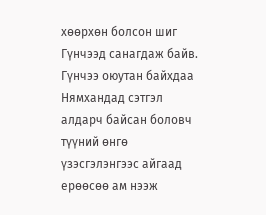хөөрхөн болсон шиг Гүнчээд санагдаж байв. Гүнчээ оюутан байхдаа Нямхандад сэтгэл алдарч байсан боловч түүний өнгө үзэсгэлэнгээс айгаад ерөөсөө ам нээж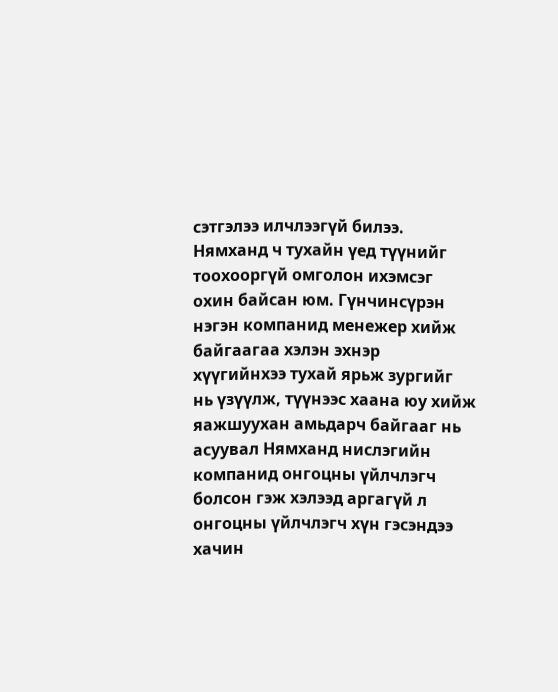сэтгэлээ илчлээгүй билээ.
Нямханд ч тухайн үед түүнийг тоохооргүй омголон ихэмсэг охин байсан юм. Гүнчинсүрэн нэгэн компанид менежер хийж байгаагаа хэлэн эхнэр хүүгийнхээ тухай ярьж зургийг нь үзүүлж, түүнээс хаана юу хийж яажшуухан амьдарч байгааг нь асуувал Нямханд нислэгийн компанид онгоцны үйлчлэгч болсон гэж хэлээд аргагүй л онгоцны үйлчлэгч хүн гэсэндээ хачин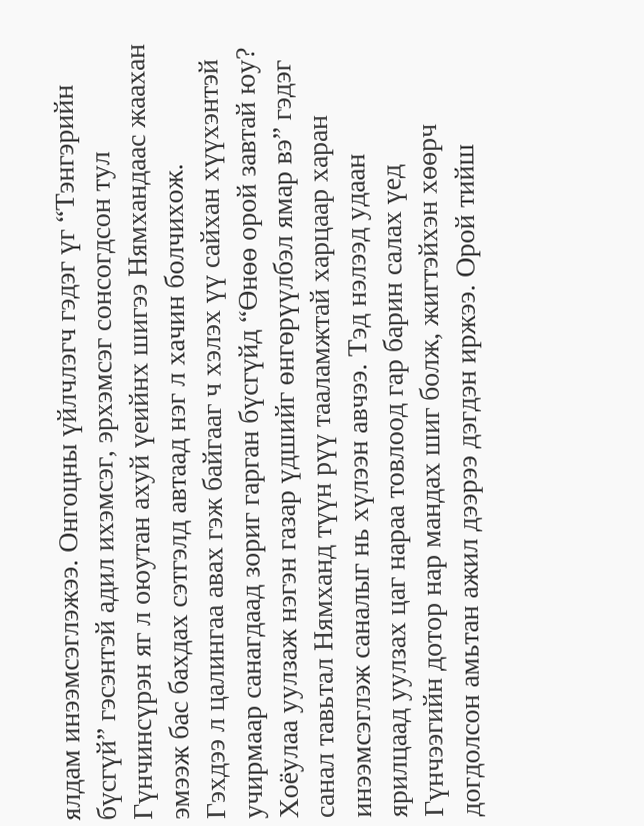ялдам инээмсэглэжээ. Онгоцны үйлчлэгч гэдэг үг “Тэнгэрийн бүсгүй” гэсэнтэй адил ихэмсэг, эрхэмсэг сонсогдсон тул Гүнчинсүрэн яг л оюутан ахуй үеийнх шигээ Нямхандаас жаахан эмээж бас бахдах сэтгэлд автаад нэг л хачин болчихож.
Гэхдээ л цалингаа авах гэж байгааг ч хэлэх үү сайхан хүүхэнтэй учирмаар санагдаад зориг гарган бүсгүйд “Өнөө орой завтай юу? Хоёулаа уулзаж нэгэн газар үдшийг өнгөрүүлбэл ямар вэ” гэдэг санал тавьтал Нямханд түүн рүү тааламжтай харцаар харан инээмсэглэж саналыг нь хүлээн авчээ. Тэд нэлээд удаан ярилцаад уулзах цаг нараа товлоод гар барин салах үед Гүнчээгийн дотор нар мандах шиг болж, жигтэйхэн хөөрч догдолсон амьтан ажил дээрээ дэгдэн иржээ. Орой тийш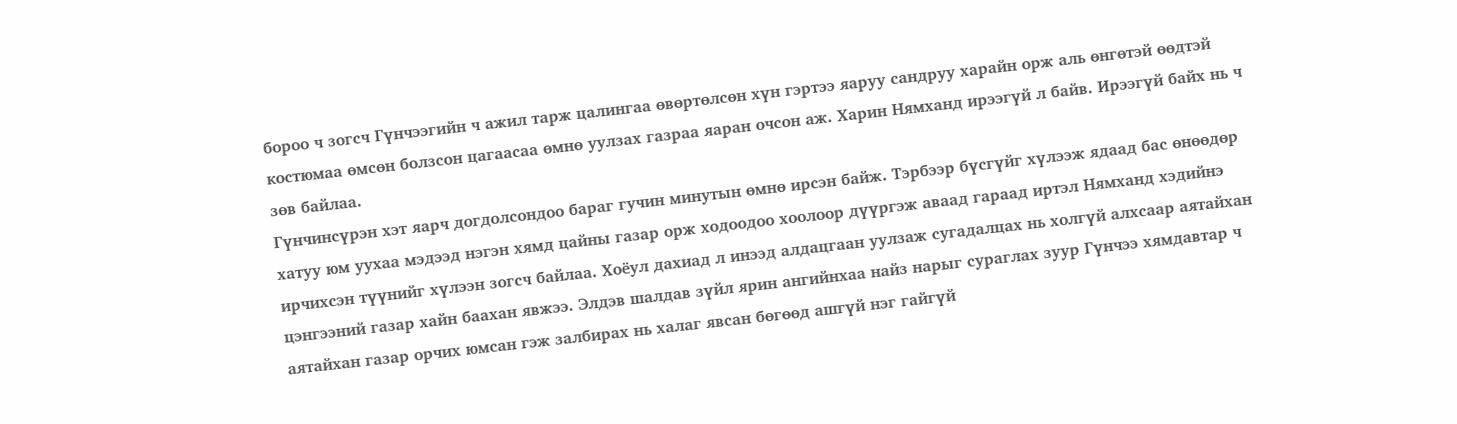бороо ч зогсч Гүнчээгийн ч ажил тарж цалингаа өвөртөлсөн хүн гэртээ яаруу сандруу харайн орж аль өнгөтэй өөдтэй костюмаа өмсөн болзсон цагаасаа өмнө уулзах газраа яаран очсон аж. Харин Нямханд ирээгүй л байв. Ирээгүй байх нь ч зөв байлаа.
Гүнчинсүрэн хэт яарч догдолсондоо бараг гучин минутын өмнө ирсэн байж. Тэрбээр бүсгүйг хүлээж ядаад бас өнөөдөр хатуу юм уухаа мэдээд нэгэн хямд цайны газар орж ходоодоо хоолоор дүүргэж аваад гараад иртэл Нямханд хэдийнэ ирчихсэн түүнийг хүлээн зогсч байлаа. Хоёул дахиад л инээд алдацгаан уулзаж сугадалцах нь холгүй алхсаар аятайхан цэнгээний газар хайн баахан явжээ. Элдэв шалдав зүйл ярин ангийнхаа найз нарыг сураглах зуур Гүнчээ хямдавтар ч аятайхан газар орчих юмсан гэж залбирах нь халаг явсан бөгөөд ашгүй нэг гайгүй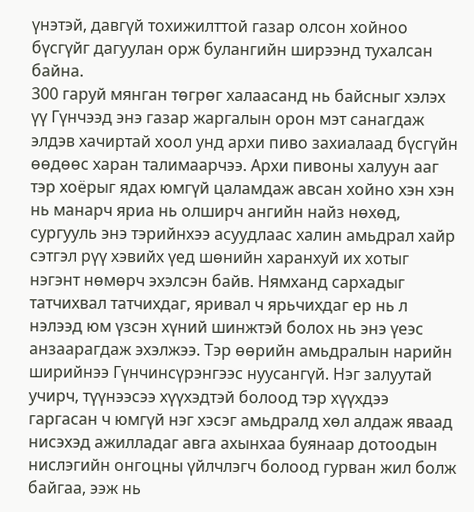үнэтэй, давгүй тохижилттой газар олсон хойноо бүсгүйг дагуулан орж булангийн ширээнд тухалсан байна.
300 гаруй мянган төгрөг халаасанд нь байсныг хэлэх үү Гүнчээд энэ газар жаргалын орон мэт санагдаж элдэв хачиртай хоол унд архи пиво захиалаад бүсгүйн өөдөөс харан талимаарчээ. Архи пивоны халуун ааг тэр хоёрыг ядах юмгүй цаламдаж авсан хойно хэн хэн нь манарч яриа нь олширч ангийн найз нөхөд, сургууль энэ тэрийнхээ асуудлаас халин амьдрал хайр сэтгэл рүү хэвийх үед шөнийн харанхуй их хотыг нэгэнт нөмөрч эхэлсэн байв. Нямханд сархадыг татчихвал татчихдаг, яривал ч ярьчихдаг ер нь л нэлээд юм үзсэн хүний шинжтэй болох нь энэ үеэс анзаарагдаж эхэлжээ. Тэр өөрийн амьдралын нарийн ширийнээ Гүнчинсүрэнгээс нуусангүй. Нэг залуутай учирч, түүнээсээ хүүхэдтэй болоод тэр хүүхдээ гаргасан ч юмгүй нэг хэсэг амьдралд хөл алдаж яваад нисэхэд ажилладаг авга ахынхаа буянаар дотоодын нислэгийн онгоцны үйлчлэгч болоод гурван жил болж байгаа, ээж нь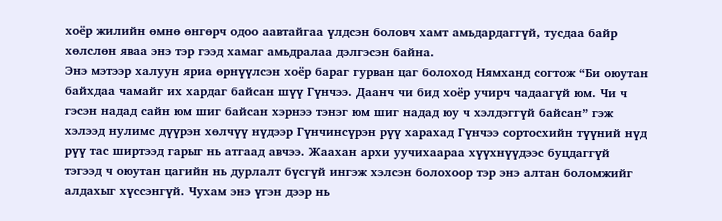хоёр жилийн өмнө өнгөрч одоо аавтайгаа үлдсэн боловч хамт амьдардаггүй, тусдаа байр хөлслөн яваа энэ тэр гээд хамаг амьдралаа дэлгэсэн байна.
Энэ мэтээр халуун яриа өрнүүлсэн хоёр бараг гурван цаг болоход Нямханд согтож “Би оюутан байхдаа чамайг их хардаг байсан шүү Гүнчээ. Даанч чи бид хоёр учирч чадаагүй юм. Чи ч гэсэн надад сайн юм шиг байсан хэрнээ тэнэг юм шиг надад юу ч хэлдэггүй байсан” гэж хэлээд нулимс дүүрэн хөлчүү нүдээр Гүнчинсүрэн рүү харахад Гүнчээ сортосхийн түүний нүд рүү тас ширтээд гарыг нь атгаад авчээ. Жаахан архи уучихаараа хүүхнүүдээс буцдаггүй тэгээд ч оюутан цагийн нь дурлалт бүсгүй ингэж хэлсэн болохоор тэр энэ алтан боломжийг алдахыг хүссэнгүй. Чухам энэ үгэн дээр нь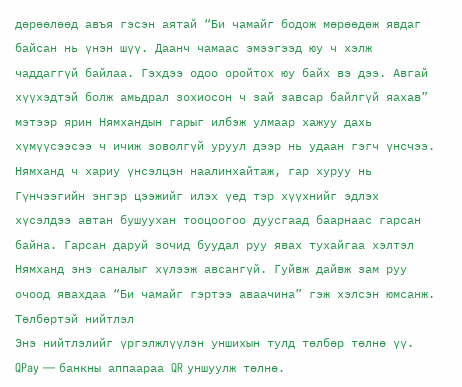дөрөөлөөд авъя гэсэн аятай “Би чамайг бодож мөрөөдөж явдаг байсан нь үнэн шүү. Даанч чамаас эмээгээд юу ч хэлж чаддаггүй байлаа. Гэхдээ одоо оройтох юу байх вэ дээ. Авгай хүүхэдтэй болж амьдрал зохиосон ч зай завсар байлгүй яахав” мэтээр ярин Нямхандын гарыг илбэж улмаар хажуу дахь хүмүүсээсээ ч ичиж зоволгүй уруул дээр нь удаан гэгч үнсчээ. Нямханд ч хариу үнсэлцэн наалинхайтаж, гар хуруу нь Гүнчээгийн энгэр цээжийг илэх үед тэр хүүхнийг эдлэх хүсэлдээ автан бушуухан тооцоогоо дуусгаад баарнаас гарсан байна. Гарсан даруй зочид буудал руу явах тухайгаа хэлтэл Нямханд энэ саналыг хүлээж авсангүй. Гуйвж дайвж зам руу очоод явахдаа “Би чамайг гэртээ аваачина” гэж хэлсэн юмсанж.
Төлбөртэй нийтлэл
Энэ нийтлэлийг үргэлжлүүлэн уншихын тулд төлбөр төлнө үү.
QPay — банкны аппаараа QR уншуулж төлнө.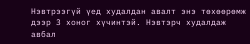Нэвтрээгүй үед худалдан авалт энэ төхөөрөмж дээр 3 хоног хүчинтэй. Нэвтэрч худалдаж авбал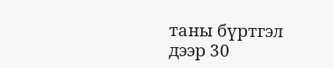таны бүртгэл дээр 30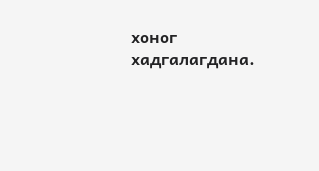хоног хадгалагдана.